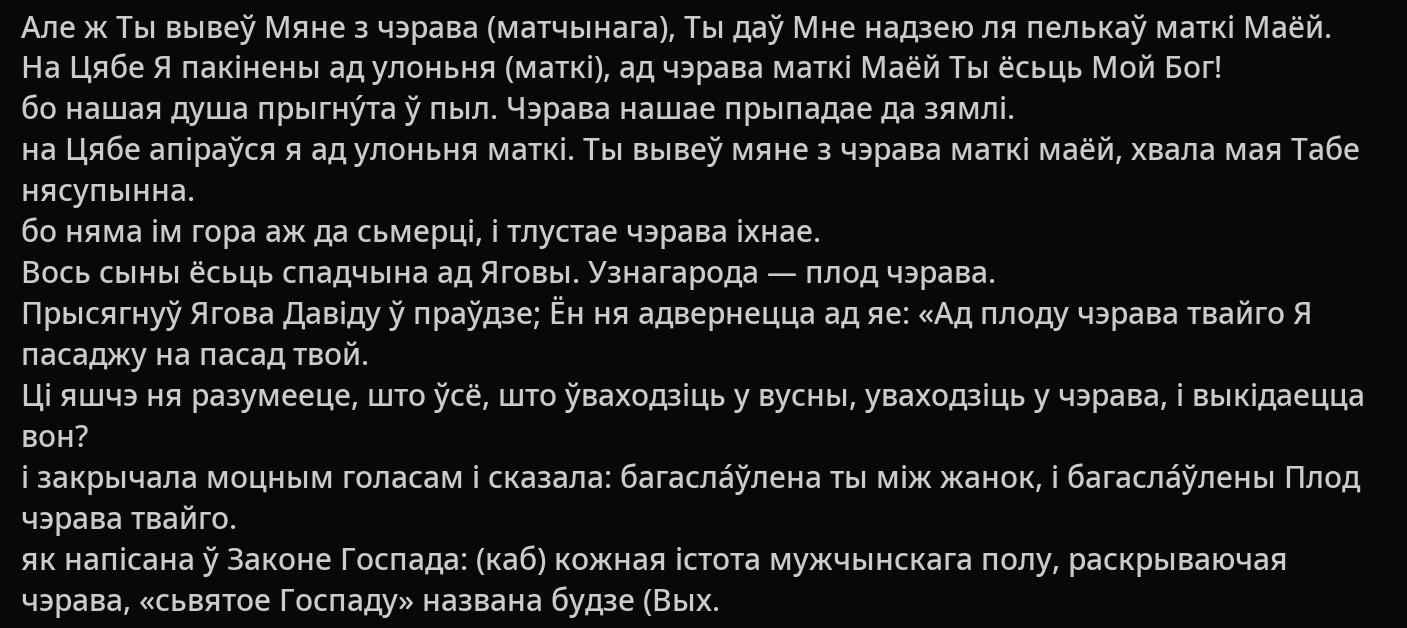Але ж Ты вывеў Мяне з чэрава (матчынага), Ты даў Мне надзею ля пелькаў маткі Маёй.
На Цябе Я пакінены ад улоньня (маткі), ад чэрава маткі Маёй Ты ёсьць Мой Бог!
бо нашая душа прыгну́та ў пыл. Чэрава нашае прыпадае да зямлі.
на Цябе апіраўся я ад улоньня маткі. Ты вывеў мяне з чэрава маткі маёй, хвала мая Табе нясупынна.
бо няма ім гора аж да сьмерці, і тлустае чэрава іхнае.
Вось сыны ёсьць спадчына ад Яговы. Узнагарода — плод чэрава.
Прысягнуў Ягова Давіду ў праўдзе; Ён ня адвернецца ад яе: «Ад плоду чэрава твайго Я пасаджу на пасад твой.
Ці яшчэ ня разумееце, што ўсё, што ўваходзіць у вусны, уваходзіць у чэрава, і выкідаецца вон?
і закрычала моцным голасам і сказала: багасла́ўлена ты між жанок, і багасла́ўлены Плод чэрава твайго.
як напісана ў Законе Госпада: (каб) кожная істота мужчынскага полу, раскрываючая чэрава, «сьвятое Госпаду» названа будзе (Вых.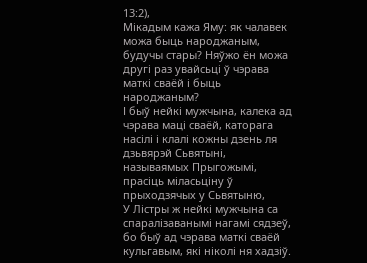13:2),
Мікадым кажа Яму: як чалавек можа быць народжаным, будучы стары? Няўжо ён можа другі раз увайсьці ў чэрава маткі сваёй і быць народжаным?
І быў нейкі мужчына, калека ад чэрава маці сваёй, каторага насілі і клалі кожны дзень ля дзьвярэй Сьвятыні, называямых Прыгожымі, прасіць міласьціну ў прыходзячых у Сьвятыню,
У Лістры ж нейкі мужчына са спаралізаванымі нагамі сядзеў, бо быў ад чэрава маткі сваёй кульгавым, які ніколі ня хадзіў.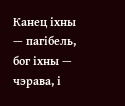Канец іхны — пагібель, бог іхны — чэрава, і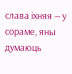слава іхняя — у сораме, яны думаюць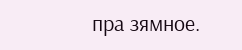пра зямное.